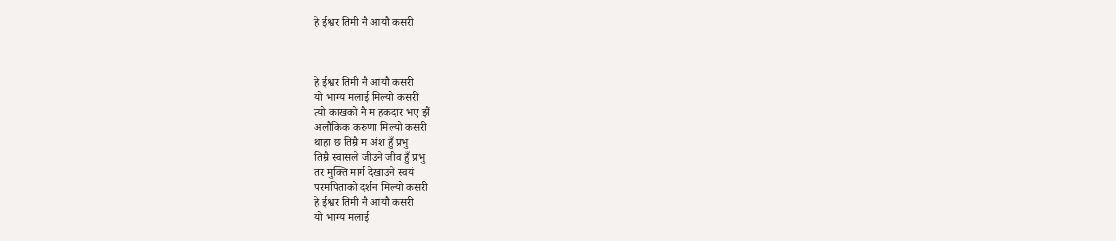हे ईश्वर तिमी नै आयौ कसरी



हे ईश्वर तिमी नै आयौ कसरी
यो भाग्य मलाई मिल्यो कसरी
त्यो काखको नै म हकदार भए झैं
अलौकिक करुणा मिल्यो कसरी
थाहा छ तिम्रै म अंश हुँ प्रभु
तिम्रै स्वासले जीउने जीव हुँ प्रभु
तर मुक्ति मार्ग देखाउने स्वयं
परमपिताको दर्शन मिल्यो कसरी
हे ईश्वर तिमी नै आयौ कसरी
यो भाग्य मलाई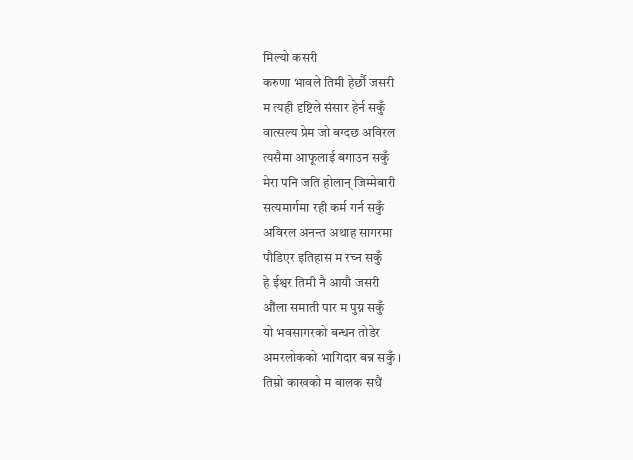मिल्यो कसरी
करुणा भावले तिमी हेर्छौ जसरी
म त्यही दृष्टिले संसार हेर्न सकुँ
वात्सल्य प्रेम जो बग्दछ अविरल
त्यसैमा आफूलाई बगाउन सकुँ
मेरा पनि जति होलान् जिम्मेबारी
सत्यमार्गमा रही कर्म गर्न सकुँ
अविरल अनन्त अथाह सागरमा
पौडिएर इतिहास म रच्न सकुँ
हे ईश्वर तिमी नै आयौ जसरी
औंला समाती पार म पुग्न सकुँ
यो भवसागरको बन्धन तोडेर
अमरलोकको भागिदार बन्न सकुँ ।
तिम्रो काखको म बालक सधैं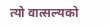त्यो वात्सल्यको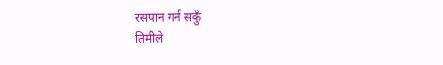रसपान गर्न सकुँ
तिमीले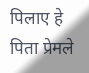पिलाए हे पिता प्रेमले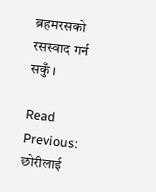ब्रहमरसको रसस्वाद गर्न सकुँ ।

Read Previous: छोरीलाई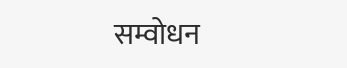सम्वोधन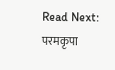Read Next: परमकृपा